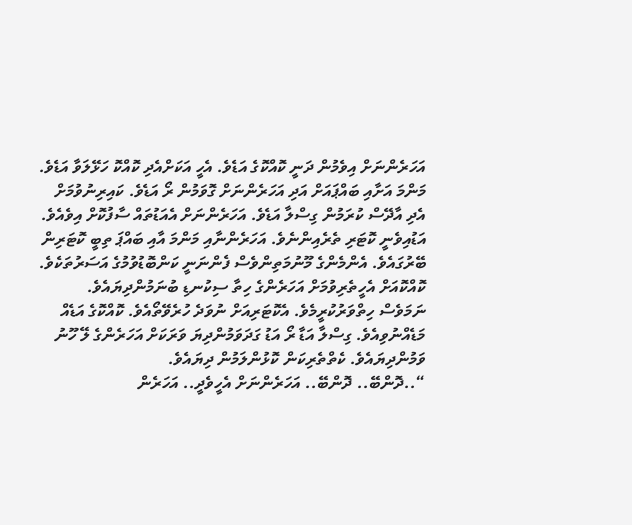އަހަރެންނަށް އިވެމުން ދަނީ ކޮއްކޮގެ އަޑެވެ. އެހީ އަކަށްއެދި ކޮއްކޮ ހަޅޭލަވާ އަޑެވެ. މަންމަ އަށާއި ބައްޕައަށް އަދި އަހަރެންނަށް ގޮވަމުން ރޯ އަޑެވެ. ކައިރިނުވުމަށް އެދި އާދޭސް ކުރަމުން ގިސްލާ އަޑެވެ. އަހަރެންނަށް އެއަޑުތައް ސާފުކޮށް އިވެއެވެ. އަޑުއިވެނީ ކޮޓަރި ތެރެއިންނެވެ. އަހަރެންނާއި މަންމަ އާއި ބައްޕަ ތިބީ ކޮޓަރިން ބޭރުގައެވެ. އެންމެންގެ މޫނުމަތިންވެސް ފެންނަނީ ކަންބޮޑުވުމުގެ އަސަރުތަކެވެ. ކޮއްކޮއަށް އެހީތެރިވުމަށް އަހަރެންގެ ހިތާ ސިކުނޑި ބުނަމުންދިޔައެވެ. ނަމަވެސް ހިތްވަރުކުރީމެވެ. އެކޮޓަރިއަށް ނުވަދެ ހުރެވޭތޯއެވެ. ކޮއްކޮގެ އަޑެއް މަޑެއްނުވިއެވެ. ގިސްލާ އަޑާ ރޯ އަޑު ގަދަވަމުންދިޔަ ވަރަކަށް އަހަރެންގެ ލޭ ހޫނު ވަމުންދިޔައެވެ. ކެތްތެރިކަން ކޮޅުންލަމުން ދިޔައެވެ.
“..ދޮންބޭ.. ދޮންބޭ.. އަހަރެންނަށް އެހީވެދީ.. އަހަރެން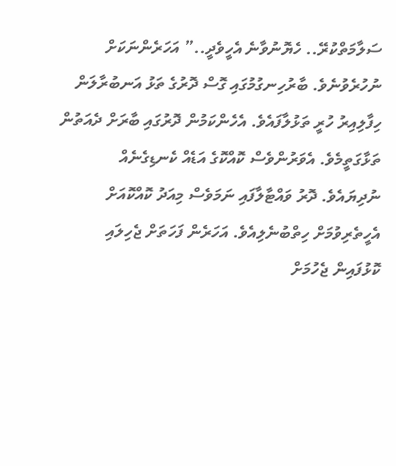ސަލާމަތްކުރޭ.. ހެޔޮނުވާނެ އެހީވެދީ..” އަހަރެންނަކަށް ނުހުރެވުނެވެ. ބާރުހިނގުމުގައި ގޮސް ދޮރުގެ ތަޅު އަނބުރާލަން ހިފާލިއިރު ހުރީ ތަޅުލާފައެވެ. އެހެންކަމުން ދޮރުގައި ބާރަށް ދެއަތުން ތަޅާގަތީމެވެ. އެވަރުންވެސް ކޮއްކޮގެ އަޑެއް ކެނޑިގެނެއް ނުދިޔައެވެ. ދޮރު ވައްޓާލާފައި ނަމަވެސް މިއަދު ކޮއްކޮއަށް އެހީތެރިވުމަށް ހިތްބުނެލިއެވެ. އަހަރެން ފަހަތަށް ޖެހިލައި ކޮޅުފައިން ޖެހުމަށް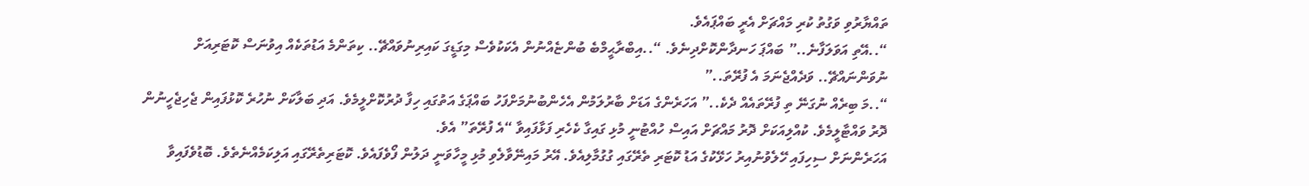ތައްޔާރުވި ވަގުތު ކުރި މައްޗަށް އެރީ ބައްޕައެވެ.
“..އޭތި އަވަލަފާނެ..” ބައްޕަ ހަނދާންކޮށްދިނެވެ. “..އިބްރާޙީމްބެ ބުންޏެއްނުން އެކަކުވެސް މިގަޑީގަ ކައިރިނުވައްޗޭ.. ކިތަންމެ އަޑުތަކެއް އިވުނަސް ކޮޓަރިއަށް ނުވަންނައްޗޭ.. ވަދެއްޖެނަމަ އެ ފުރޭތަ..”
“..މަ ބިރެއް ނުގަނޭ ތި ފުރޭތައެއް ދެކެ..” އަހަރެންގެ އަޑަށް ބާރުލަމުން އެހެންބުނުމަށްފަހު ބައްޕަގެ އަތުގައި ހިފާ ދުރުކޮށްލީމެވެ. އަދި ބަލާކަށް ނުހުރެ ކޮޅުފައިން ޖެހިޖެހީނުން ދޮރު ވައްޓާލީމެވެ. ކުއްލިއަކަށް ދޮރު މައްޗަށް އައިސް ހުއްޓުނީ މުޅި ގައިގާ ކެހެރި ފަޅާފައިވާ “އެ ފުރޭތަ” އެވެ.
އަހަރެންނަށް ސިހިފައި ހޭލެވުނުއިރު ހަޅޭކުގެ އަޑު ކޮޓަރި ތެރޭގައި ގުގުމާލިއެވެ. އޭރު މައިނޭވާލެވި މުޅި މީހާވަނީ ދަލުން ފޯވެފައެވެ. ކޮޓަރިތެރޭގައި އަލިކަމެއްނެތެވެ. ބޮޑުވެފައިވާ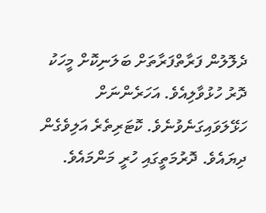ދެލޮލުން ފަރާތްފަރާތަށް ބަލަނިކޮށް މީހަކު ދޮރު ހުޅުވާލިއެވެ. އަހަރެންނަށް ހަޅޭލަވައިގަނެވުނެވެ. ކޮޓަރިތެރެ އަލިވެގެން ދިޔައެވެ. ދޮރުމަތީގައި ހުރީ މަންމައެވެ.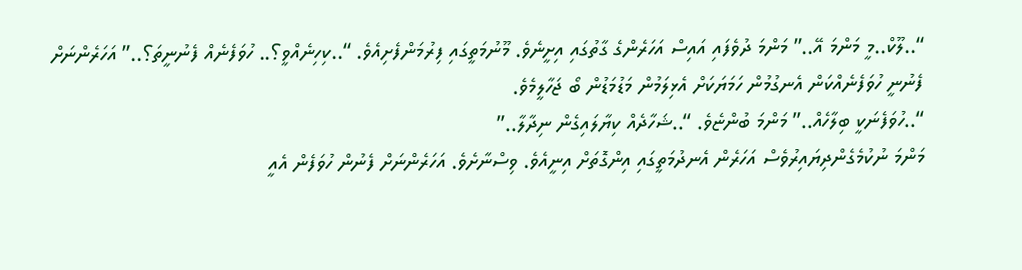“..ލޫކް..މީ މަންމަ އޭ..” މަންމަ ދުވެފައި އައިސް އަހަރެންގެ ގާތުގައި އިށީނެވެ. މޫނުމަތީގައި ފިރުމަންފެށިއެވެ. “..ކިހިނެއްވީ؟.. ހުވަފެނެއް ފެނުނީތަ؟..” އަހަރެންނަށް ފެނުނީ ހުވަފެނެއްކަން އެނގުމުން ހަމަޔަކަށް އެޅިލަމުން މަޑުމަޑުން ބޯ ޖަހާލީމެވެ.
“..ހުވަފެނަކީ ބިލާހެއް..” މަންމަ ބުންޏެވެ. “..ޝަހާދެއް ކިޔާލައިގެން ނިދާލާ..”
މަންމަ ނުކުމެގެންދިޔައިރުވެސް އަހަރެން އެނދުމަތީގައި އިންގޮތަށް އިނީއެވެ. ވިސްނާށެވެ. އަހަރެންނަށް ފެނުން ހުވަފެން އެއީ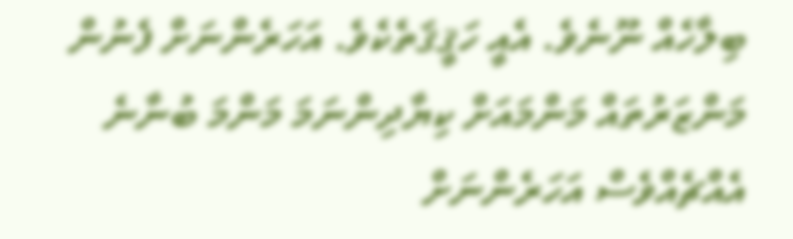ބިލާހެއް ނޫނެވެ. އެއީ ހަޤީޤަތެކެވެ. އަހަރެންނަށް ފެނުން މަންޒަރުތައް މަންމައަށް ކިޔާދިންނަމަ މަންމަ ބުނާނެ އެއްޗެއްވެސް އަހަރެންނަށް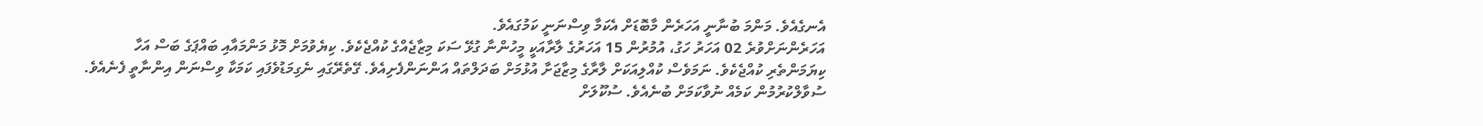އެނގެއެވެ. މަންމަ ބުނާނީ އަހަރެން މާބޮޑަށް އެކަމާ ވިސްނަނީ ކަމުގައެވެ.
އަހަރެންނަށްވުރެ 02 އަހަރު ހަގު، އުމުރުން 15 އަހަރުގެ ލާރާއަކީ މީހުންނާ ގުޅޭ ސަކަ މިޒާޖެއްގެ ކުއްޖެކެވެ. ކިޔެވުމަށް މޮޅު މަންމައާއި ބައްޕަގެ ބަސް އަހާ ކިޔަމަންތެރި ކުއްޖެކެވެ. ނަމަވެސް ކުއްލިއަކަށް ލާރާގެ މިޒާޖަށާ އުޅުމަށް ބަދަލްތައް އަންނަންފެށިއެވެ. ގޭތެރޭގައި ނެގިމަޑުވެފައި ކަމަކާ ވިސްނަން އިންނާތީ ފެނެއެވެ. ސުވާލްކުރުމުން ކަމެއް ނުވާކަމަށް ބުނެއެވެ. ސުކޫލަށް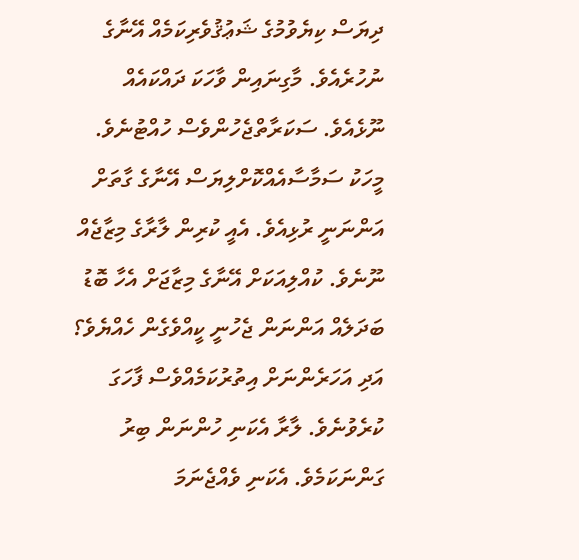ދިޔަސް ކިޔެވުމުގެ ޝަޢުޤުވެރިކަމެއް އޭނާގެ ނުހުރެއެވެ. މާގިނައިން ވާހަކަ ދައްކައެއް ނޫޅެއެވެ. ސަކަރާތްޖެހުންވެސް ހުއްޓުނެވެ. މީހަކު ސަމާސާއެއްކޮށްލިޔަސް އޭނާގެ ގާތަށް އަންނަނީ ރުޅިއެވެ. އެއީ ކުރިން ލާރާގެ މިޒާޖެއް ނޫނެވެ. ކުއްލިއަކަށް އޭނާގެ މިޒާޖަށް އެހާ ބޮޑު ބަދަލެއް އަންނަން ޖެހުނީ ކީއްވެގެން ހެއްޔެވެ؟ އަދި އަހަރެންނަށް އިތުރުކަމެއްވެސް ފާހަގަ ކުރެވުނެވެ. ލާރާ އެކަނި ހުންނަން ބިރު ގަންނަކަމެވެ. އެކަނި ވެއްޖެނަމަ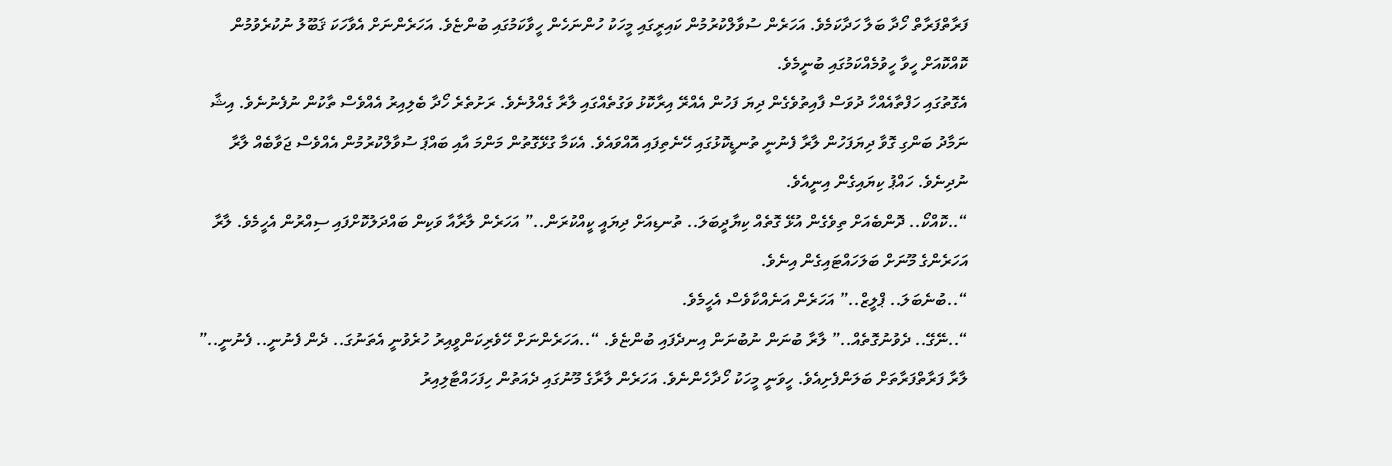ފަރާތްފަރާތް ހޯދާ ބަލާ ހަދާކަމެވެ. އަހަރެން ސުވާލްކުރުމުން ކައިރީގައި މީހަކު ހުންނަހެން ހީވާކަމުގައި ބުންޏެވެ. އަހަރެންނަށް އެވާހަކަ ޤަބޫލު ނުކުރެވުމުން ކޮއްކޮއަށް ހީވާ ހީވުމެއްކަމުގައި ބުނީމެވެ.
އެގޮތުގައި ހަފްތާއެއްހާ ދުވަސް ފާއިތުވެގެން ދިޔަ ފަހުން އެއްރޭ އިރާކޮޅު ވަގުތެއްގައި ލާރާ ގެއްލުނެވެ. ރަށުތެރެ ހޯދާ ބެލިއިރު އެއްވެސް ތާކުން ނުފެނުނެވެ. އިޝާ ނަމާދު ބަންގި ގޮވާ ދިޔަފަހުން ލާރާ ފެނުނީ ތުނޑީކޮޅުގައި ހޭނެތިފައި އޮއްވައެވެ. އެކަމާ ގުޅޭގޮތުން މަންމަ އާއި ބައްޕަ ސުވާލްކުރުމުން އެއްވެސް ޖަވާބެއް ލާރާ ނުދިނެވެ. ހައްޕު ކިޔައިގެން އިނީއެވެ.
“..ކޮއްކޯ.. ދޮންބެއަށް ތިވެގެން އުޅޭ ގޮތެއް ކިޔާދީބަލަ.. ތުނޑިއަށް ދިޔައީ ކީއްކުރަން..” އަހަރެން ލާރާއާ ވަކިން ބައްދަލުކޮށްފައި ސިއްރުން އެހީމެވެ. ލާރާ އަހަރެންގެ މޫނަށް ބަލަހައްޓައިގެން އިނެވެ.
“..ބުނެބަލަ.. ޕްލީޒް..” އަހަރެން އަނެއްކާވެސް އެހީމެވެ.
“..ނޭގޭ.. ދެވުނުގޮތެއް..” ލާރާ ބުނަން ނުބުނަން އިނދެފައި ބުންޏެވެ. “..އަހަރެންނަށް ހޭވެރިކަންވީއިރު ހުރެވުނީ އެތަނުގަ.. ދެން ފެނުނީ.. ފެނުނީ..”
ލާރާ ފަރާތްފަރާތަށް ބަލަންފެށިއެވެ. ހީވަނީ މީހަކު ހޯދާހެންނެވެ. އަހަރެން ލާރާގެ މޫނުގައި ދެއަތުން ހިފަހައްޓާލިއިރު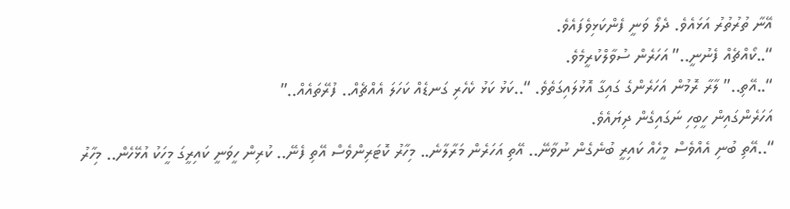އޭނާ ތުރުތުރު އަޅައެވެ. ދެލޯ ވަނީ ފެންކަޅިވެފައެވެ.
“..ކޯއްޗެއް ފެނުނީ..” އަހަރެން ސުވާލްކުރީމެވެ.
“..އޭތި..” ލާރާ ރޮމުން އަހަރެންގެ ގައިގާ އޮޅުލައިގަތެވެ. “..ކަޅު ކަޅު ކެހެރި ގަނޑެއް ކަހަލަ އެއްޗެއް.. ފުރޭތައެއް..”
އަހަރެންގައިން ހީބިހި ނަގައިގެން ދިޔައެވެ.
“..އޭތި ބުނި އެއްވެސް މީހެއް ކައިރީ ބުނެގެން ނުވާނޭ.. އޭތި އަހަރެން މަރާލާނެ.. މިހާރު ކޮޓަރިންވެސް އޭތި ފެނޭ.. ކުރިން ހީވަނީ ކައިރީގަ މީހަކު އުޅޭހެން.. މިހާރު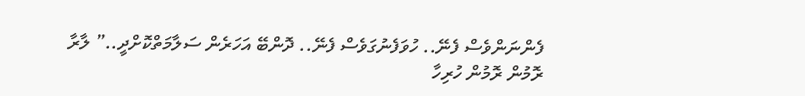ފެންނަންވެސް ފެނޭ.. ހުވަފެނުގަވެސް ފެނޭ.. ދޮންބޭ އަހަރެން ސަލާމަތްކޮށްދީ..” ލާރާ ރޮމުން ރޮމުން ހުރިހާ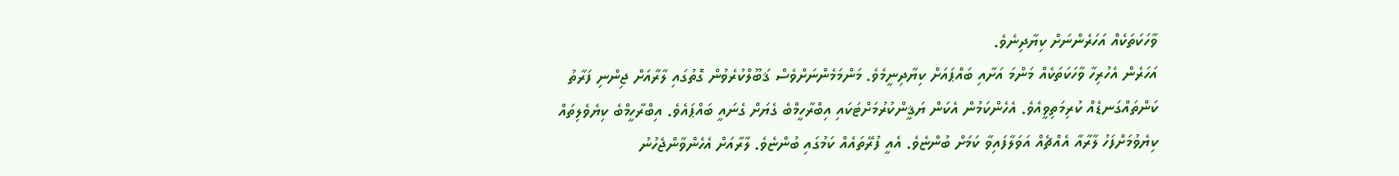ވާހަކަތަކެއް އަހަރެންނަށް ކިޔާދިނެވެ.
އަހަރެން އެހުރިހާ ވާހަކަތަކެއް މަންމަ އަށާއި ބައްޕައަށް ކިޔާދިނީމެވެ. މަންމަމެންނަށްވެސް ޤަބޫލްކުރެވުން ގޮތުގައި ލާރާއަށް ޖިންނި ފަރާތު ކަންތައްގަނޑެއް ކުރިމަތިވީއެވެ. އެހެންކަމުން އެކަން ޔަޤީންކުރުމަށްޓަކައި އިބްރާހީމްބެ ގެޔަށް ގެނައީ ބައްޕައެވެ. އިބްރާހީމްބެ ކިޔެވެލިތައް ކިޔެވުމަށްފަހު ލާރާއާ އެއްޗެއް އަވަލާފައިވާ ކަމަށް ބުންޏެވެ. އެއީ ފުރޭތައެއް ކަމުގައި ބުންޏެވެ. ލާރާއަށް އެހެންވާންޖެހުނު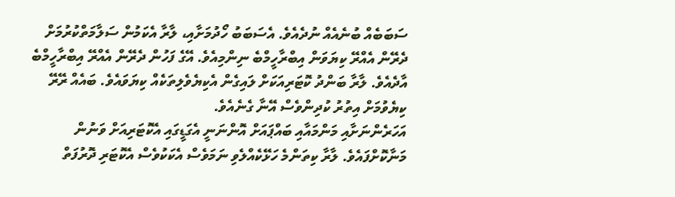ސަބަބެއް ބުނެއެއް ނުދެއެވެ. އެސަބަބު ހޯދުމަށާއި، ލާރާ އެކަމުން ސަލާމަތްކުރުމަށް ދެރޭން އެއްރޭ ކިޔަވަން އިބްރާހީމްބެ ނިންމިއެވެ. އޭގެ ފަހުން ދެރޭން އެއްރޭ އިބްރާހީމްބެ އާދެއެވެ. ލާރާ ބަންދު ކޮޓަރިއަކަށް ލައިގެން އެކިޔެވެލިތަކެއް ކިޔަވައެވެ. ބައެއް ރޭރޭ ކިޔެވުމަށް އިތުރު ކުދިންވެސް އޭނާ ގެނެއެވެ.
އަހަރެންނަށާއި މަންމައާއި ބައްޕައަށް އޮންނަނީ އެގަޑީގައި އެކޮޓަރިއަށް ވަނުން މަނާކޮށްފައެވެ. ލާރާ ކިތަންމެ ހަޅޭކެއްލެވި ނަމަވެސް އެކަކުވެސް އެކޮޓަރި ދޮރުފަތް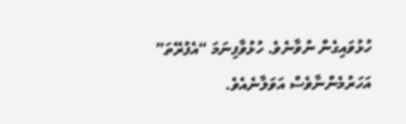ހުޅުވައިގެން ނުވާނެވެ. ހުޅުވާފިނަމަ “އެފުރޭތަ” އަހަރުމެންނާވެސް އަވަލާނެއެވެ.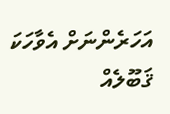އަހަރެންނަށް އެވާހަކަ ޤަބޫލެއް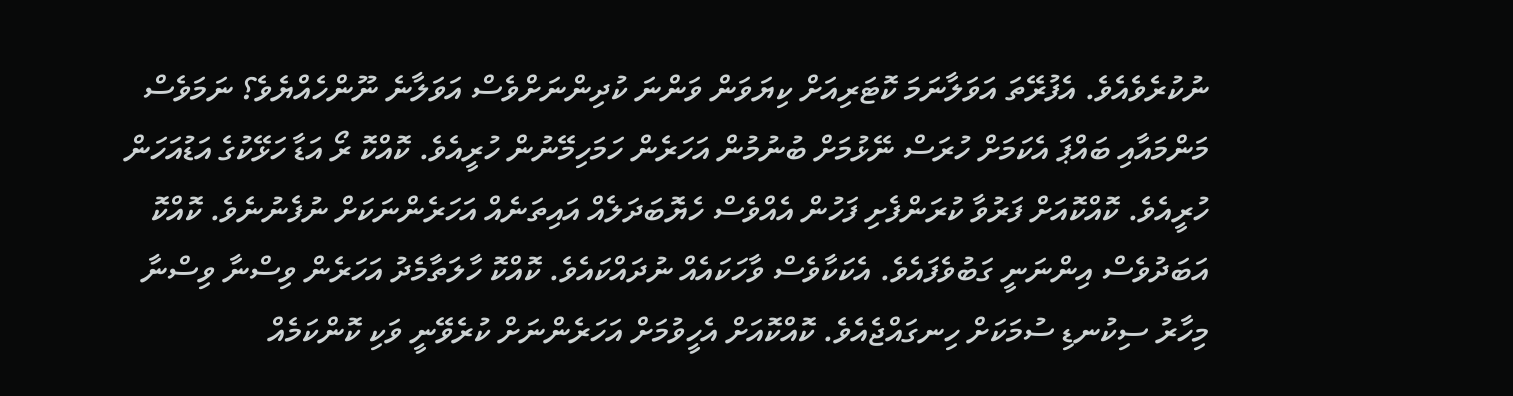ނުކުރެވެއެވެ. އެފުރޭތަ އަވަލާނަމަ ކޮޓަރިއަށް ކިޔަވަން ވަންނަ ކުދިންނަށްވެސް އަވަލާނެ ނޫންހެއްޔެވެ؟ ނަމަވެސް މަންމައާއި ބައްޕަ އެކަމަށް ހުރަސް ނޭޅުމަށް ބުނުމުން އަހަރެން ހަމަހިމޭނުން ހުރީއެވެ. ކޮއްކޮ ރޯ އަޑާ ހަޅޭކުގެ އަޑުއަހަން ހުރީއެވެ. ކޮއްކޮއަށް ފަރުވާ ކުރަންފެށި ފަހުން އެއްވެސް ހެޔޮބަދަލެއް އައިތަނެއް އަހަރެންނަކަށް ނުފެނުނެވެ. ކޮއްކޮ އަބަދުވެސް އިންނަނީ ގަބުވެފައެވެ. އެކަކާވެސް ވާހަކައެއް ނުދައްކައެވެ. ކޮއްކޮ ހާލަތާމެދު އަހަރެން ވިސްނާ ވިސްނާ މިހާރު ސިކުނޑި ސުމަކަށް ހިނގައްޖެއެވެ. ކޮއްކޮއަށް އެހީވުމަށް އަހަރެންނަށް ކުރެވޭނީ ވަކި ކޮންކަމެއް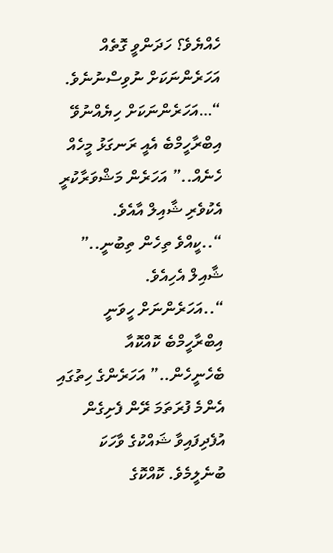ހެއްޔެވެ؟ ހަދަންވީ ގޮތެއް އަހަރެންނަކަށް ނުވިސްނުނެވެ.
“…އަހަރެންނަކަށް ހިޔެއްނުވޭ އިބްރާހީމްބެ އެއީ ރަނގަޅު މީހެއް ހެނެއް..” އަހަރެން މަޝްވަރާކުރީ އެކުވެރި ޝާއިލް އާއެވެ.
“..ކީއްވެ ތިހެން ތިބުނީ..” ޝާއިލް އެހިއެވެ.
“..އަހަރެންނަށް ހީވަނީ އިބްރާހީމްބެ ކޮއްކޮއާ ބެހެނީހެން..” އަހަރެންގެ ހިތުގައި އެންމެ ފުރަތަމަ ރޭން ފެށިގެން އުފެދިފައިވާ ޝައްކުގެ ވާހަކަ ބުނެލީމެވެ. ކޮއްކޮގެ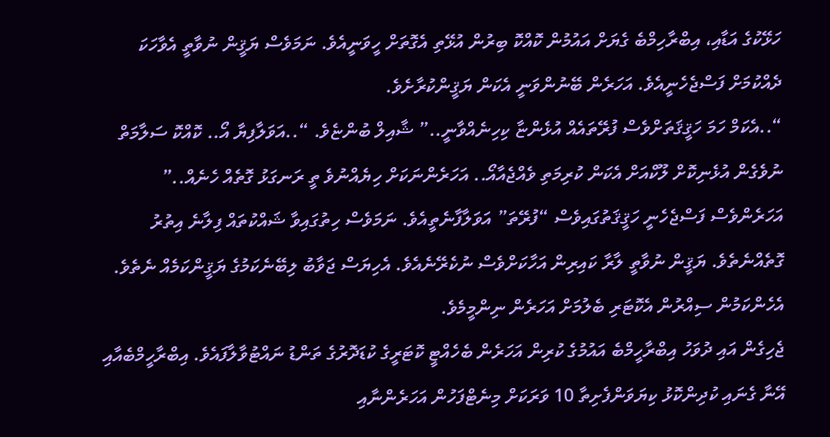ހަޅޭކުގެ އަޑާއި، އިބްރާހިމްބެ ގެޔަށް އައުމުން ކޮއްކޮ ބިރުން އުޅޭތި އެގޮތަށް ހީވަނީއެވެ. ނަމަވެސް ޔަޤީން ނުވާތީ އެވާހަކަ ދެއްކުމަށް ފަސްޖެހެނީއެވެ. އަހަރެން ބޭނުންވަނީ އެކަން ޔަޤީންކުރާށެވެ.
“..އެކަމް ހަމަ ހަޤީޤަތަށްވެސް ފުރޭތައެއް އުޅެންޏާ ކިހިނެއްވާނީ..” ޝާއިލް ބުންޏެވެ. “..އަވަލާފިޔާ އޯ.. ކޮއްކޮ ސަލާމަތް ނުވެގެން އުޅެނިކޮށް ލޫކްއަށް އެކަން ކުރިމަތި ވެއްޖެއާއޯ.. އަހަރެންނަކަށް ހިޔެއްނުވެ ތީ ރަނގަޅު ގޮތެއް ހެނެއް..”
އަހަރެންވެސް ފަސްޖެހެނީ ހަޤީޤަތުގައިވެސް “ފުރޭތަ” އަވަލާފާނެތީއެވެ. ނަމަވެސް ހިތުގައިވާ ޝައްކުތައް ފިލާނެ އިތުރު ގޮތެއްނެތެވެ. ޔަޤީން ނުވާތީ ލާރާ ކައިރިން އަހާކަށްވެސް ނުކެރޭނެއެވެ. އެހިޔަސް ޖަވާބު ލިބޭނެކަމުގެ ޔަޤީންކަމެއް ނެތެވެ. އެހެންކަމުން ސިއްރުން އެކޮޓަރި ބެލުމަށް އަހަރެން ނިންމީމެވެ.
ޖެހިގެން އައި ދުވަހު އިބްރާހީމްބެ އައުމުގެ ކުރިން އަހަރެން ބެހެއްޓީ ކޮޓަރީގެ ކުޑަދޮރުގެ ތަންޑު ނައްޓުވާލާފައެވެ. އިބްރާހީމްބެއާއި އޭނާ ގެނައި ކުދިންކޮޅު ކިޔަވަންފެށިތާ 10 ވަރަކަށް މިނެޓްފަހުން އަހަރެންނާއި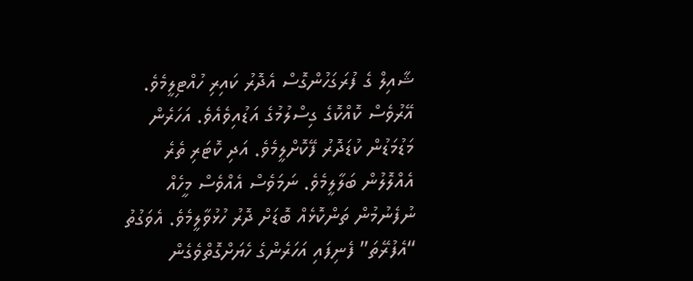ޝާއިލް ގެ ފުރަގަހުންގޮސް އެދޮރު ކައިރި ހުއްޓިލީމެވެ. އޭރުވެސް ކޮއްކޮގެ ގިސްލުމުގެ އަޑުއިވެއެވެ. އަހަރެން މަޑުމަޑުން ކުޑަދޮރު ފޭކޮށްލީމެވެ. އަދި ކޮޓަރި ތެރެ އެއްލޮލުން ބަލާލީމެވެ. ނަމަވެސް އެއްވެސް މީހެއް ނުފެނުމުން ތަންކޮޅެއް ބޮޑަށް ދޮރު ހުޅުވާލީމެވެ. އެވަގުތު “އެފުރޭތަ” ފެނިފައި އަހަރެންގެ ހެޔަށްގޮތްވެގެން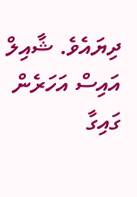ދިޔައެވެ. ޝާއިލް އައިސް އަހަރެން ގައިގާ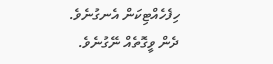ހިފެހެއްޓިކަން އެނގުނެވެ. ދެން ވީގޮތެއް ނޭގުނެވެ.